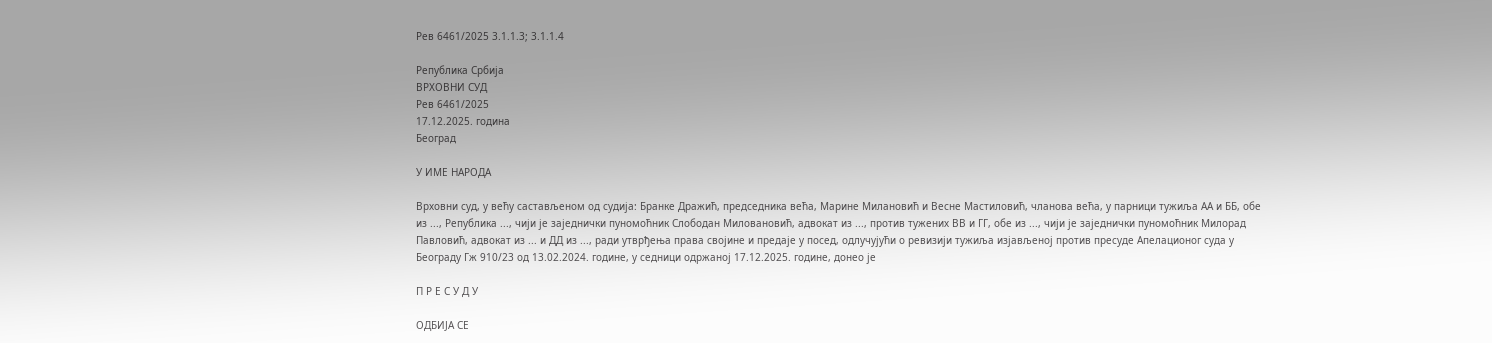Рев 6461/2025 3.1.1.3; 3.1.1.4

Република Србија
ВРХОВНИ СУД
Рев 6461/2025
17.12.2025. година
Београд

У ИМЕ НАРОДА

Врховни суд, у већу састављеном од судијa: Бранке Дражић, председника већа, Марине Милановић и Весне Мастиловић, чланова већа, у парници тужиља АА и ББ, обе из ..., Република ..., чији је заједнички пуномоћник Слободан Миловановић, адвокат из ..., против тужених ВВ и ГГ, обе из ..., чији је заједнички пуномоћник Милорад Павловић, адвокат из ... и ДД из ..., ради утврђења права својине и предаје у посед, одлучујући о ревизији тужиља изјављеној против пресуде Апелационог суда у Београду Гж 910/23 од 13.02.2024. године, у седници одржаној 17.12.2025. године, донео је

П Р Е С У Д У

ОДБИЈА СЕ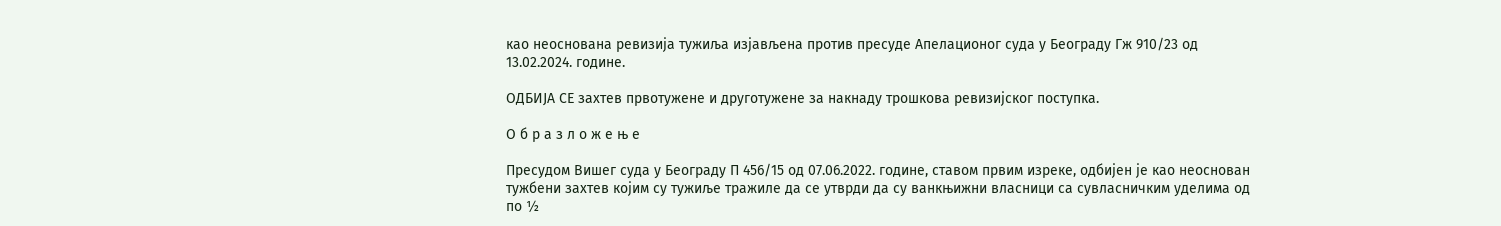као неоснована ревизија тужиља изјављена против пресуде Апелационог суда у Београду Гж 910/23 од 13.02.2024. године.

ОДБИЈА СЕ захтев првотужене и друготужене за накнаду трошкова ревизијског поступка.

О б р а з л о ж е њ е

Пресудом Вишег суда у Београду П 456/15 од 07.06.2022. године, ставом првим изреке, одбијен је као неоснован тужбени захтев којим су тужиље тражиле да се утврди да су ванкњижни власници са сувласничким уделима од по ½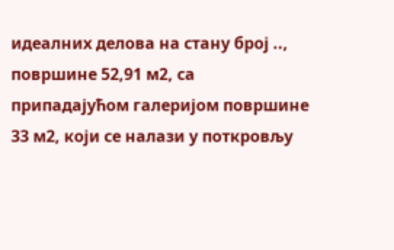идеалних делова на стану број .., површине 52,91 м2, са припадајућом галеријом површине 33 м2, који се налази у поткровљу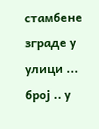стамбене зграде у улици ... број .. у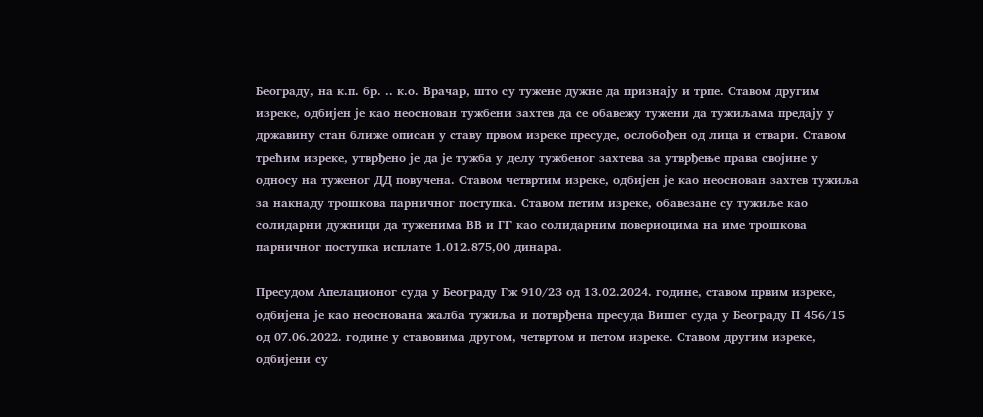Београду, на к.п. бр. .. к.о. Врачар, што су тужене дужне да признају и трпе. Ставом другим изреке, одбијен је као неоснован тужбени захтев да се обавежу тужени да тужиљама предају у државину стан ближе описан у ставу првом изреке пресуде, ослобођен од лица и ствари. Ставом трећим изреке, утврђено је да је тужба у делу тужбеног захтева за утврђење права својине у односу на туженог ДД повучена. Ставом четвртим изреке, одбијен је као неоснован захтев тужиља за накнаду трошкова парничног поступка. Ставом петим изреке, обавезане су тужиље као солидарни дужници да туженима ВВ и ГГ као солидарним повериоцима на име трошкова парничног поступка исплате 1.012.875,00 динара.

Пресудом Апелационог суда у Београду Гж 910/23 од 13.02.2024. године, ставом првим изреке, одбијена је као неоснована жалба тужиља и потврђена пресуда Вишег суда у Београду П 456/15 од 07.06.2022. године у ставовима другом, четвртом и петом изреке. Ставом другим изреке, одбијени су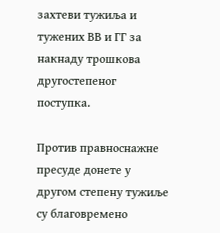захтеви тужиља и тужених ВВ и ГГ за накнаду трошкова другостепеног поступка.

Против правноснажне пресуде донете у другом степену тужиље су благовремено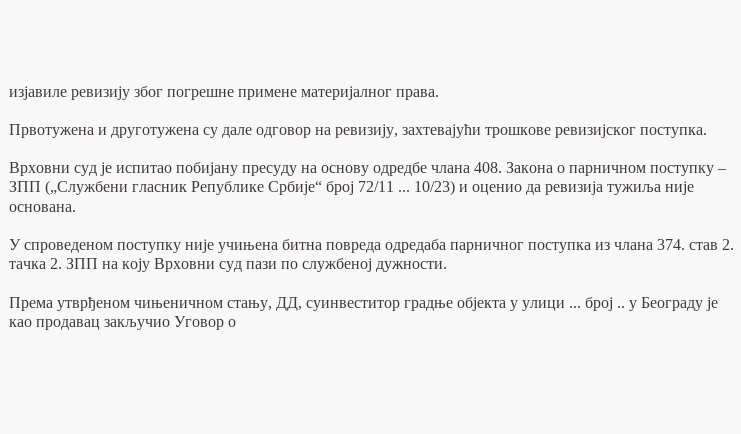изјавиле ревизију због погрешне примене материјалног права.

Првотужена и друготужена су дале одговор на ревизију, захтевајући трошкове ревизијског поступка.

Врховни суд је испитао побијану пресуду на основу одредбе члана 408. Закона о парничном поступку – ЗПП („Службени гласник Републике Србије“ број 72/11 ... 10/23) и оценио да ревизија тужиља није основана.

У спроведеном поступку није учињена битна повреда одредаба парничног поступка из члана 374. став 2. тачка 2. ЗПП на коју Врховни суд пази по службеној дужности.

Према утврђеном чињеничном стању, ДД, суинвеститор градње објекта у улици ... број .. у Београду је као продавац закључио Уговор о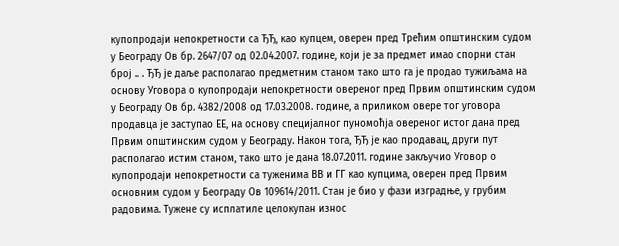купопродаји непокретности са ЂЂ, као купцем, оверен пред Трећим општинским судом у Београду Ов бр. 2647/07 од 02.04.2007. године, који је за предмет имао спорни стан број .. . ЂЂ је даље располагао предметним станом тако што га је продао тужиљама на основу Уговора о купопродаји непокретности овереног пред Првим општинским судом у Београду Ов бр. 4382/2008 од 17.03.2008. године, а приликом овере тог уговора продавца је заступао ЕЕ, на основу специјалног пуномоћја овереног истог дана пред Првим општинским судом у Београду. Након тога, ЂЂ је као продавац, други пут располагао истим станом, тако што је дана 18.07.2011. године закључио Уговор о купопродаји непокретности са туженима ВВ и ГГ као купцима, оверен пред Првим основним судом у Београду Ов 109614/2011. Стан је био у фази изградње, у грубим радовима. Тужене су исплатиле целокупан износ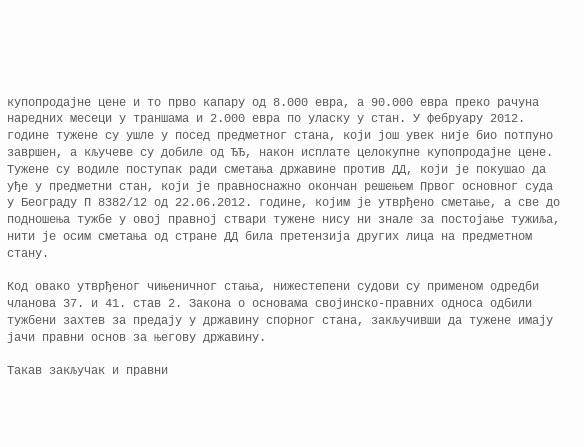купопродајне цене и то прво капару од 8.000 евра, а 90.000 евра преко рачуна наредних месеци у траншама и 2.000 евра по уласку у стан. У фебруару 2012. године тужене су ушле у посед предметног стана, који још увек није био потпуно завршен, а кључеве су добиле од ЂЂ, након исплате целокупне купопродајне цене. Тужене су водиле поступак ради сметања државине против ДД, који је покушао да уђе у предметни стан, који је правноснажно окончан решењем Првог основног суда у Београду П 8382/12 од 22.06.2012. године, којим је утврђено сметање, а све до подношења тужбе у овој правној ствари тужене нису ни знале за постојање тужиља, нити је осим сметања од стране ДД била претензија других лица на предметном стану.

Код овако утврђеног чињеничног стања, нижестепени судови су применом одредби чланова 37. и 41. став 2. Закона о основама својинско-правних односа одбили тужбени захтев за предају у државину спорног стана, закључивши да тужене имају јачи правни основ за његову државину.

Такав закључак и правни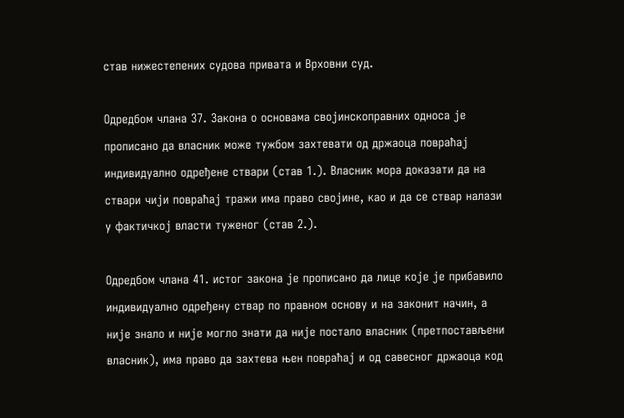став нижестепених судова привата и Врховни суд.

Одредбом члана 37. Закона о основама својинскоправних односа је прописано да власник може тужбом захтевати од држаоца повраћај индивидуално одређене ствари (став 1.). Власник мора доказати да на ствари чији повраћај тражи има право својине, као и да се ствар налази у фактичкој власти туженог (став 2.).

Одредбом члана 41. истог закона је прописано да лице које је прибавило индивидуално одређену ствар по правном основу и на законит начин, а није знало и није могло знати да није постало власник (претпостављени власник), има право да захтева њен повраћај и од савесног држаоца код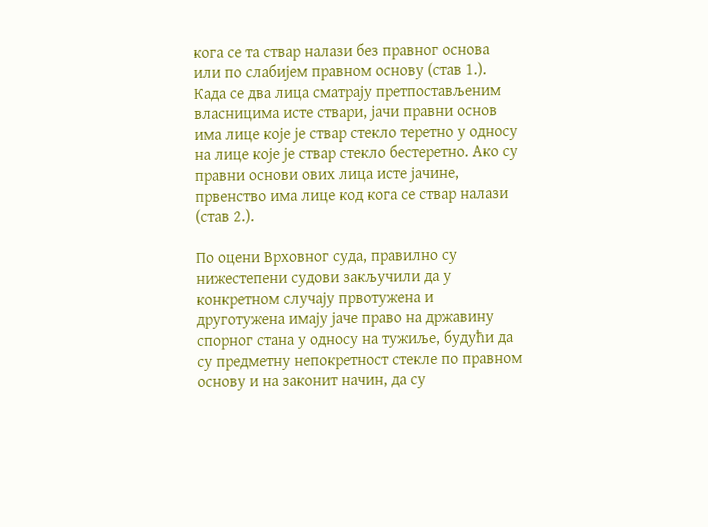кога се та ствар налази без правног основа или по слабијем правном основу (став 1.). Када се два лица сматрају претпостављеним власницима исте ствари, јачи правни основ има лице које је ствар стекло теретно у односу на лице које је ствар стекло бестеретно. Ако су правни основи ових лица исте јачине, првенство има лице код кога се ствар налази (став 2.).

По оцени Врховног суда, правилно су нижестепени судови закључили да у конкретном случају првотужена и друготужена имају јаче право на државину спорног стана у односу на тужиље, будући да су предметну непокретност стекле по правном основу и на законит начин, да су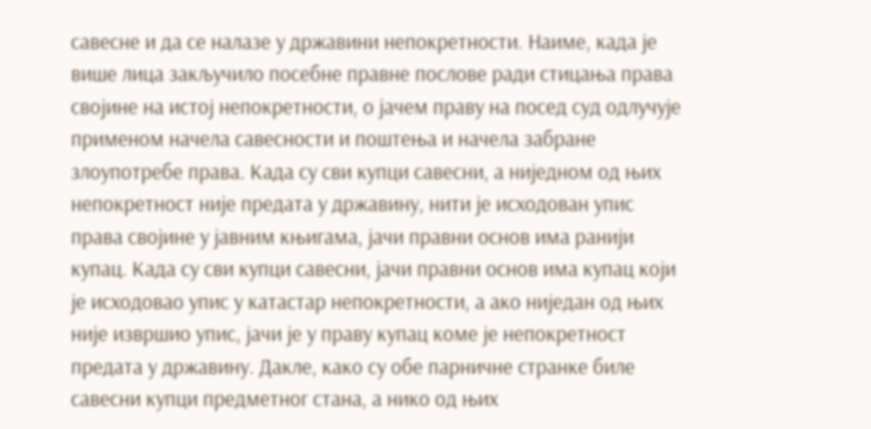савесне и да се налазе у државини непокретности. Наиме, када је више лица закључило посебне правне послове ради стицања права својине на истој непокретности, о јачем праву на посед суд одлучује применом начела савесности и поштења и начела забране злоупотребе права. Када су сви купци савесни, а ниједном од њих непокретност није предата у државину, нити је исходован упис права својине у јавним књигама, јачи правни основ има ранији купац. Када су сви купци савесни, јачи правни основ има купац који је исходовао упис у катастар непокретности, а ако ниједан од њих није извршио упис, јачи је у праву купац коме је непокретност предата у државину. Дакле, како су обе парничне странке биле савесни купци предметног стана, а нико од њих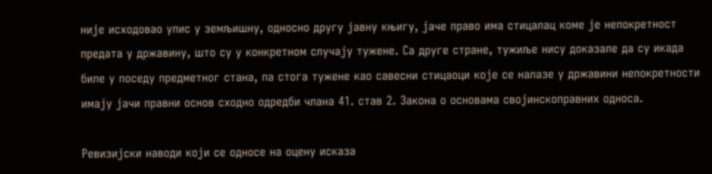није исходовао упис у земљишну, односно другу јавну књигу, јаче право има стицалац коме је непокретност предата у државину, што су у конкретном случају тужене. Са друге стране, тужиље нису доказале да су икада биле у поседу предметног стана, па стога тужене као савесни стицаоци које се налазе у државини непокретности имају јачи правни основ сходно одредби члана 41. став 2. Закона о основама својинскоправних односа.

Ревизијски наводи који се односе на оцену исказа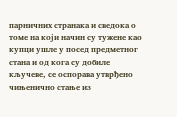парничних странака и сведока о томе на који начин су тужене као купци ушле у посед предметног стана и од кога су добиле кључеве, се оспорава утврђено чињенично стање из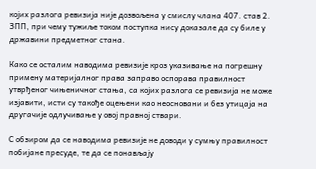којих разлога ревизија није дозвољена у смислу члана 407. став 2. ЗПП, при чему тужиље током поступка нису доказале да су биле у државини предметног стана.

Како се осталим наводима ревизије кроз указивање на погрешну примену материјалног права заправо оспорава правилност утврђеног чињеничног стања, са којих разлога се ревизија не може изјавити, исти су такође оцењени као неосновани и без утицаја на другачије одлучивање у овој правној ствари.

С обзиром да се наводима ревизије не доводи у сумњу правилност побијане пресуде, те да се понављају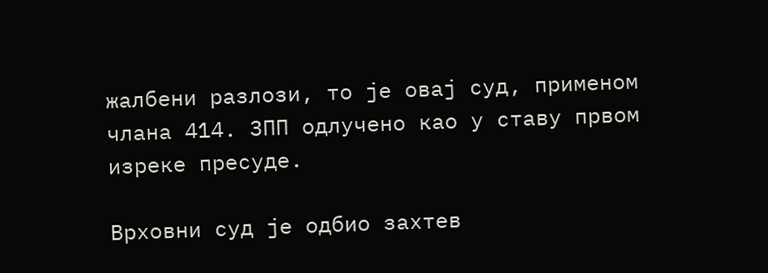жалбени разлози, то је овај суд, применом члана 414. ЗПП одлучено као у ставу првом изреке пресуде.

Врховни суд је одбио захтев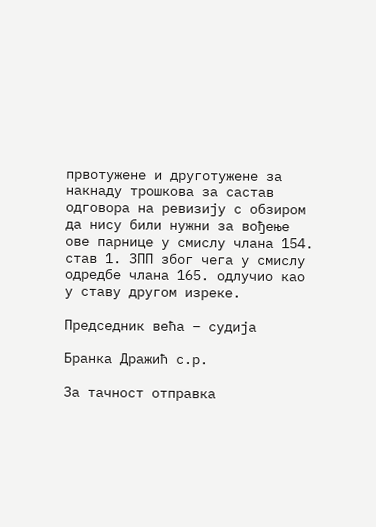првотужене и друготужене за накнаду трошкова за састав одговора на ревизију с обзиром да нису били нужни за вођење ове парнице у смислу члана 154. став 1. ЗПП због чега у смислу одредбе члана 165. одлучио као у ставу другом изреке.

Председник већа – судија

Бранка Дражић с.р.

За тачност отправка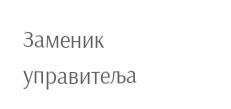Заменик управитеља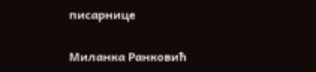писарнице

Миланка Ранковић